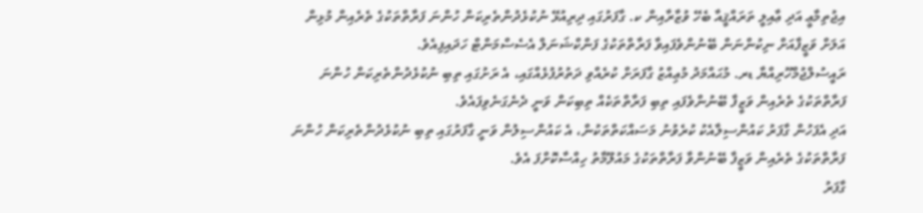އިޖުތިމާޢީ އަދި ޢާއިލީ ތަރައްޤީއާ ބެހޭ ވުޒާރާއިން ކ. ގާފަރުގައި ދިރިއުޅޭ ނުކުޅެދުންތެރިކަން ހުންނަ ފަރާތްތަކުގެ ތެރެއިން މުޅިން އަލަށް ވަޒީފާއަށް ނިކުންނަން ބޭނުންވެފައިވާ ފަރާތްތަކުގެ ފަންކްޝަނަލް އެސެސްމަންޓް ހަދައިފިއެވެ.
ރައީސުލްޖުމްހޫރިއްޔާ ޑރ. މުޙައްމަދު މުޢިއްޒު ގާފަރަށް ކުރެއްވި ދަތުރުފުޅެއްގައި، އެ ރަށުގައި ތިބި ނުކުޅެދުންތެރިކަން ހުންނަ ފަރާތްތަކުގެ ތެރެއިން ވަޒީފާ ބޭނުންވެފައި ތިބި ފަރާތްތަކެއް ތިބިކަން ވަނީ ދެނެގަނެވިފައެވެ.
އަދި އެފަހުން ގާފަރު ކައުންސިލާއެކު ކުރެވުނު މަސައްކަތްތަކުން، އެ ކައުންސިލުން ވަނީ ގާފަރުގައި ތިބި ނުކުޅެދުންތެރިކަން ހުންނަ ފަރާތްތަކުގެ ތެރެއިން ވަޒީފާ ބޭނުންވާ ފަރާތްތަކުގެ މައުލޫމާތު ހިއްސާކޮށްފަ އެވެ.
ގާފަރު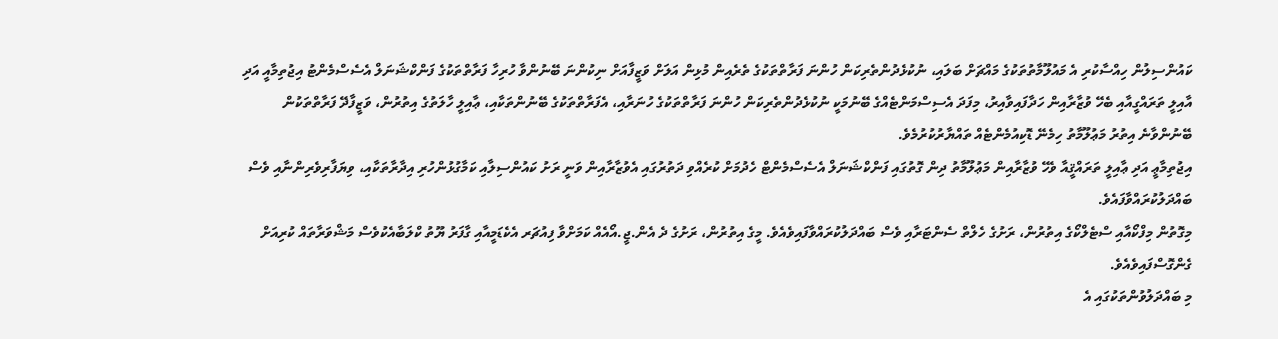ކައުންސިލުން ހިއްސާކުރި އެ މައުލޫމާތުތަކުގެ މައްޗަށް ބަލައި، ނުކުޅެދުންތެރިކަން ހުންނަ ފަރާތްތަކުގެ ތެރެއިން މުޅިން އަލަށް ވަޒީފާއަށް ނިކުންނަ ބޭނުންވާ ހުރިހާ ފަރާތްތަކުގެ ފަންކްޝަނަލް އެސެސްމެންޓު އިޖުތިމާއީ އަދި އާއިލީ ތަރައްގީއާއި ބެހޭ ވުޒާރާއިން ހަދާފައިވާއިރު، މިފަދަ އެސިސްމަންޓެއްގެ ބޭނުމަކީ ނުކުޅެދުންތެރިކަން ހުންނަ ފަރާތްތަކުގެ ހުނަރާއި، އެފަރާތްތަކުގެ ބޭނުންތަކާއި، ޢާއިލީ ހާލަތުގެ އިތުރުން، ވަޒީފާދޭ ފަރާތްތަކުން ބޭނުންވާނެ އިތުރު މަޢުލޫމާތު ހިމެނޭ ޑޮކިއުމެންޓެއް ތައްޔާރުކުރުމެވެ.
އިޖުތިމާޢީ އަދި ޢާއިލީ ތަރައްޤީއާ ވެހޭ ވުޒާރާއިން މަޢުލޫމާތު ދިން ގޮތުގައި ފަންކްޝަނަލް އެސެސްމެންޓް ހެދުމަށް ކުރެއްވި ދަތުރުގައި އެވުޒާރާއިން ވަނީ ރަށު ކައުންސިލާއި ކަމާގުޅުންހުރި އިދާރާތަކާއި، ވިޔަފާރިވެރިންނާއި ވެސް ބައްދަލުކުރައްވާފައެވެ.
މިގޮތުން މިފްކޯއާއި ސްޓެލްކޯގެ އިތުރުން، ރަށުގެ ހެލްތް ސެންޓަރާއި ވެސް ބައްދަލުކުރައްވާފައިވެއެވެ. މީގެ އިތުރުން، ރަށުގެ ދެ އެން.ޖީ.އޯއެއް ކަމަށްވާ ފިއުޗަރ އެކެޑަމީއާއި ގާފަރު ޔޫތު ކްލަބާއެކުވެސް މަޝްވަރާތައް ކުރިއަށް ގެންގޮސްފައިވެއެވެ.
މި ބައްދަލުވުންތަކުގައި އެ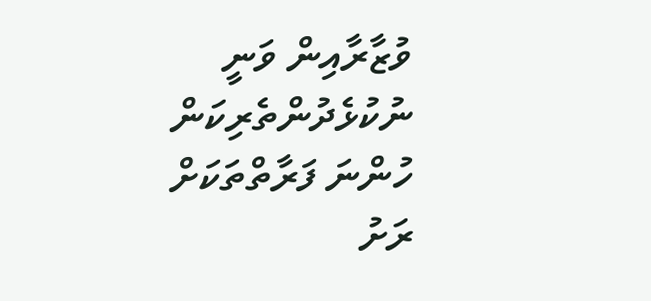ވުޒާރާއިން ވަނީ ނުކުޅެދުންތެރިކަން ހުންނަ ފަރާތްތަކަށް ރަށު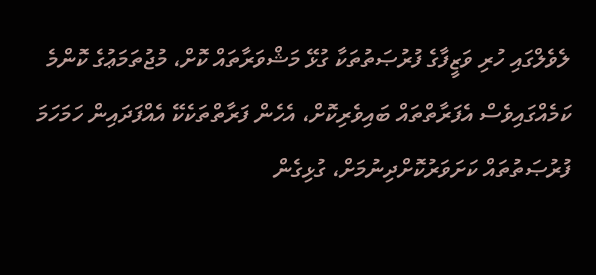ލެވެލްގައި ހުރި ވަޒީފާގެ ފުރުޞަތުތަކާ ގުޅޭ މަޝްވަރާތައް ކޮށް، މުޖުތަމަޢުގެ ކޮންމެ ކަމެއްގައިވެސް އެފަރާތްތައް ބައިވެރިކޮށް، އެހެން ފަރާތްތަކެކޭ އެއްފަދައިން ހަމަހަމަ ފުރުޞަތުތައް ކަށަވަރުކޮށްދިނުމަށް، ގުޅިގެން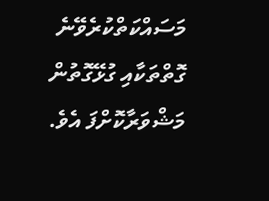މަސައްކަތްކުރެވޭނެ ގޮތްތަކާއި ގުޅޭގޮތުން މަޝްވަރާކޮށްފަ އެވެ.